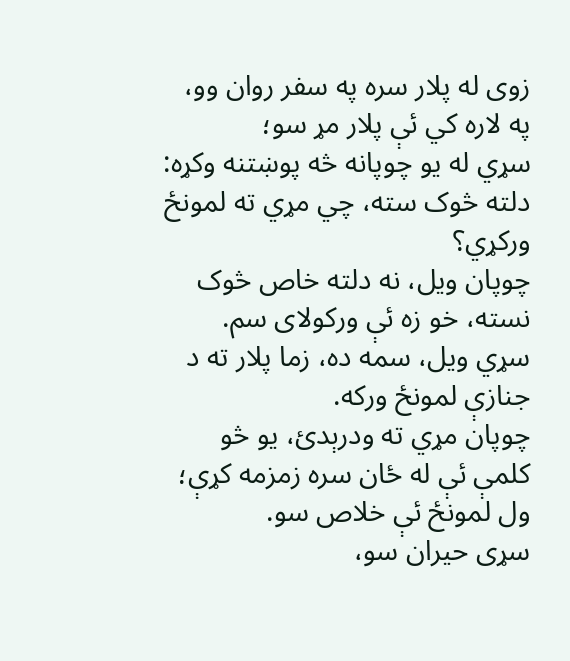زوی له پلار سره په سفر روان وو، په لاره کي ئې پلار مړ سو؛
سړي له يو چوپانه څه پوښتنه وکړه: دلته څوک سته، چي مړي ته لمونځ ورکړي؟
چوپان ويل، نه دلته خاص څوک نسته، خو زه ئې ورکولای سم.
سړي ویل، سمه ده، زما پلار ته د جنازې لمونځ ورکه.
چوپان مړي ته ودرېدئ، يو څو کلمې ئې له ځان سره زمزمه کړې؛ ول لمونځ ئې خلاص سو.
سړی حيران سو،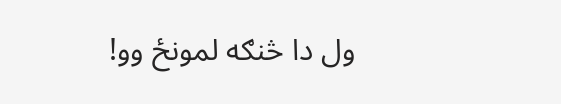ول دا څنګه لمونځ وو!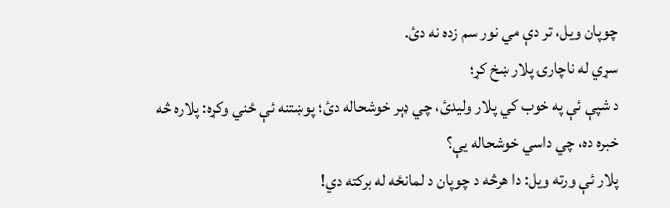چوپان ويل، تر دې مي نور سم زده نه دئ.
سړي له ناچارۍ پلار ښخ کړ؛
د شپې ئې په خوب کي پلار وليدئ، چي ډېر خوشحاله دئ؛ پوښتنه ئې ځني وکړه: پلاره څه خبره ده، چي داسي خوشحاله يې؟
پلار ئې ورته ويل: دا هرڅه د چوپان د لمانځه له برکته دي!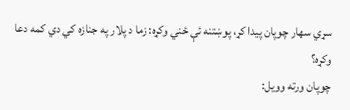سړي سهار چوپان پيدا کړ، پوښتنه ئې ځني وکړه: زما د پلار په جنازه کي دي کمه دعا وکړه؟
چوپان ورته وويل: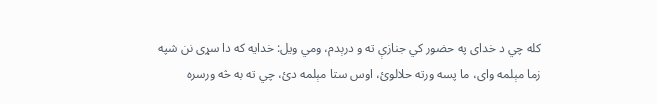کله چي د خدای په حضور کي جنازې ته و درېدم، ومي ويل: خدايه که دا سړی نن شپه زما مېلمه وای، ما پسه ورته حلالوئ، اوس ستا مېلمه دئ، چي ته به څه ورسره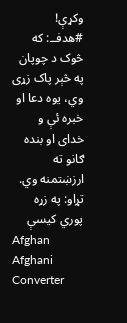وکړې!
#هدفــ: که څوک د چوپان په څېر پاک زړی وي، يوه دعا او خبره ئې و خدای او بنده ګانو ته ارزښتمنه وي.
تړاو: په زړه پوري کيسې
Afghan Afghani Converter